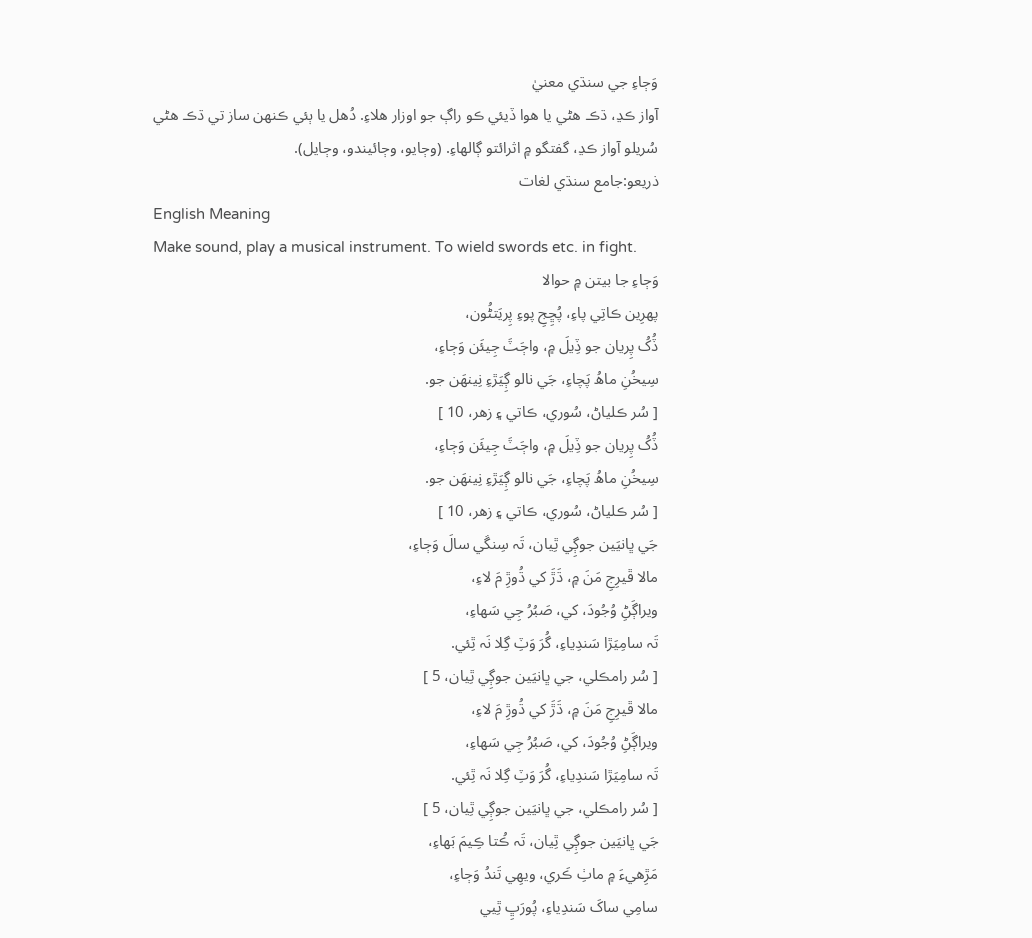وَڄاءِ جي سنڌي معنيٰ
آواز ڪڍ، ڌڪ هڻي يا هوا ڏيئي ڪو راڳ جو اوزار هلاءِ. دُهل يا ٻئي ڪنھن ساز تي ڌڪ هڻي سُريلو آواز ڪڍ، گفتگو ۾ اثرائتو ڳالهاءِ. (وڄايو، وڄائيندو، وڄايل).
ذريعو:جامع سنڌي لغات
English Meaning
Make sound, play a musical instrument. To wield swords etc. in fight.
وَڄاءِ جا بيتن ۾ حوالا
پھرِين ڪاتِي پاءِ، پُڇِجِ پوءِ پِريَتڻُون،
ڏُکُ پِريان جو ڏِيلَ ۾، واڄَٽَ جِيئَن وَڄاءِ،
سِيخُنِ ماھُ پَچاءِ، جَي نالو ڳِيَڙءِ نِينھَن جو.
[ سُر ڪلياڻ، سُوري، ڪاتي ۽ زھر، 10 ]
ڏُکُ پِريان جو ڏِيلَ ۾، واڄَٽَ جِيئَن وَڄاءِ،
سِيخُنِ ماھُ پَچاءِ، جَي نالو ڳِيَڙءِ نِينھَن جو.
[ سُر ڪلياڻ، سُوري، ڪاتي ۽ زھر، 10 ]
جَي ڀانيَين جوڳِي ٿِيان، تَہ سِنڱي سالَ وَڄاءِ،
مالا ڦيرِجِ مَنَ ۾، ڌَڙَ کي ڌُوڙِ مَ لاءِ،
ويراڳَڻِ وُجُودَ، کي، صَبُرُ جِي سَھاءِ،
تَہ سامِيَڙا سَندِياءِ، گُرَ وَٽِ گِلا نَہ ٿِئي.
[ سُر رامڪلي، جي ڀانيَين جوڳِي ٿِيان، 5 ]
مالا ڦيرِجِ مَنَ ۾، ڌَڙَ کي ڌُوڙِ مَ لاءِ،
ويراڳَڻِ وُجُودَ، کي، صَبُرُ جِي سَھاءِ،
تَہ سامِيَڙا سَندِياءِ، گُرَ وَٽِ گِلا نَہ ٿِئي.
[ سُر رامڪلي، جي ڀانيَين جوڳِي ٿِيان، 5 ]
جَي ڀانيَين جوڳِي ٿِيان، تَہ ڪُتا ڪِيمَ بَهاءِ،
مَڙِهيءَ ۾ ماٺِ ڪَري، ويھِي تَندُ وَڄاءِ،
سامِي ساکَ سَندِياءِ، پُورَڀِ ٿِيي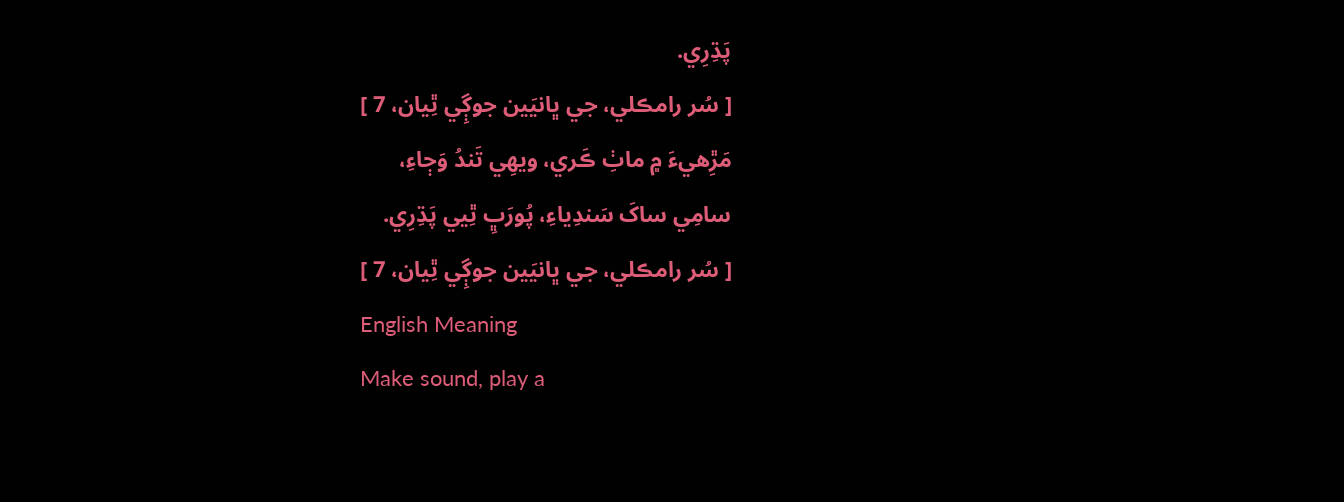پَڌِرِي.
[ سُر رامڪلي، جي ڀانيَين جوڳِي ٿِيان، 7 ]
مَڙِهيءَ ۾ ماٺِ ڪَري، ويھِي تَندُ وَڄاءِ،
سامِي ساکَ سَندِياءِ، پُورَڀِ ٿِيي پَڌِرِي.
[ سُر رامڪلي، جي ڀانيَين جوڳِي ٿِيان، 7 ]
English Meaning
Make sound, play a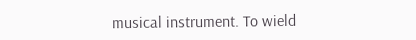musical instrument. To wield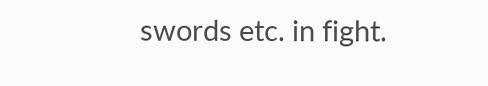swords etc. in fight.